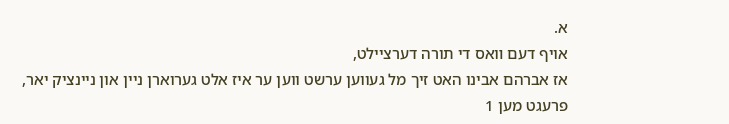א.
אויף דעם װאס די תורה דערציילט,
אז אברהם אבינו האט זיך מל געווען ערשט ווען ער איז אלט גערוארן ניין און ניינציק יאר,
פרעגט מען 1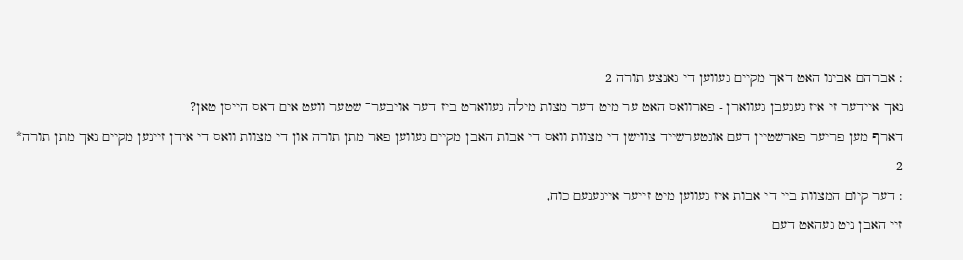: אברהם אבינו האט דאך מקיים געווען די גאנצע תורה 2
נאך איידער זי איז געגעבן געווארן - פארוואס האט ער מיט דער מצות מילה געווארט ביז דער אויבער־ שטער וועט אים דאס הייסן טאן?
דארף מען פריער פארשטיין דעם אונטערשייד צווישן די מצוות וואס די אבות האבן מקיים געווען פאר מתן תורה און די מצוות וואס די אידן זיינען מקיים נאך מתן תורה* 2
: דער קיום המצוות ביי די אבות איז געווען מיט זייער אייגענעם כוח,
זיי האבן ניט געהאט דעם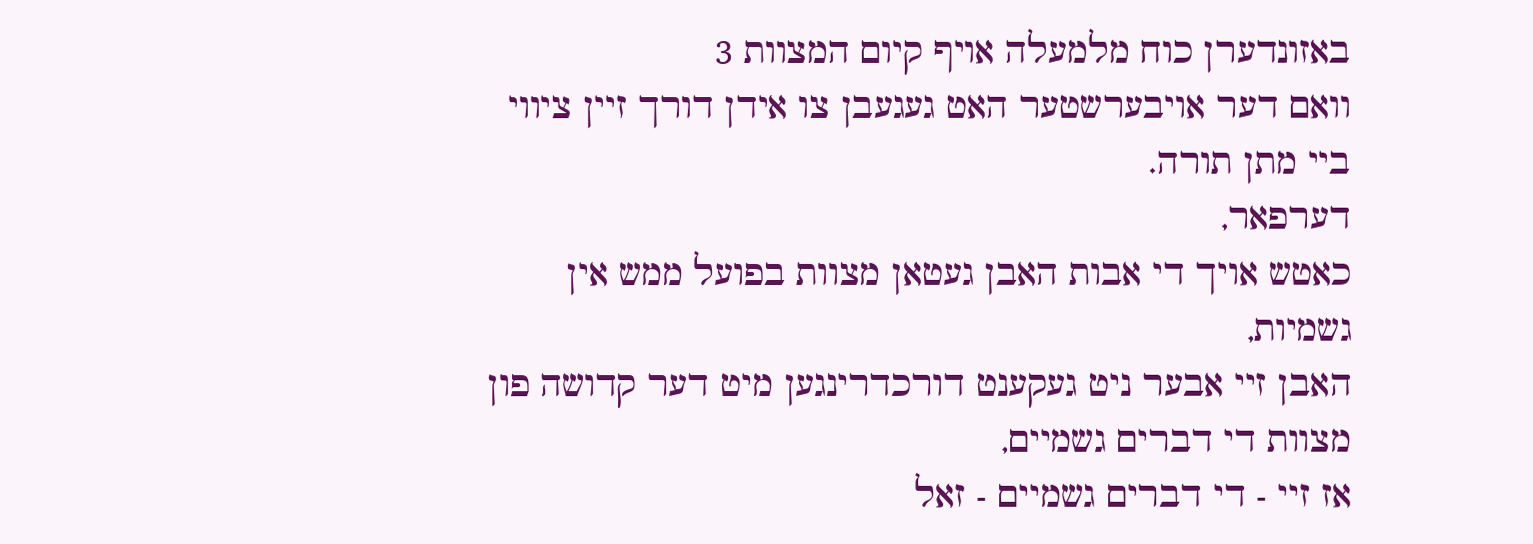באזונדערן כוח מלמעלה אויף קיום המצוות 3
וואם דער אויבערשטער האט געגעבן צו אידן דורך זיין ציווי ביי מתן תורה.
דערפאר,
כאטש אויך די אבות האבן געטאן מצוות בפועל ממש אין גשמיות,
האבן זיי אבער ניט געקענט דורכדרינגען מיט דער קדושה פון מצוות די דברים גשמיים,
אז זיי - די דברים גשמיים - זאל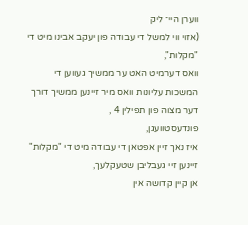ווערן היי־ ליק
(אזוי ווי למשל די עבודה פון יעקב אבינו מיט די "מקלות",
וואס דערמיט האט ער ממשיך געווען די המשכות עליונות וואס מיר זיינען ממשיך דורך דער מצוה פון תפילין 4 ,
פונדעסטוועגן,
איז נאך זיין אפטאן די עבודה מיט די "מקלות" זיינען זיי געבליבן שטעקלעך,
אן קיין קדושה אין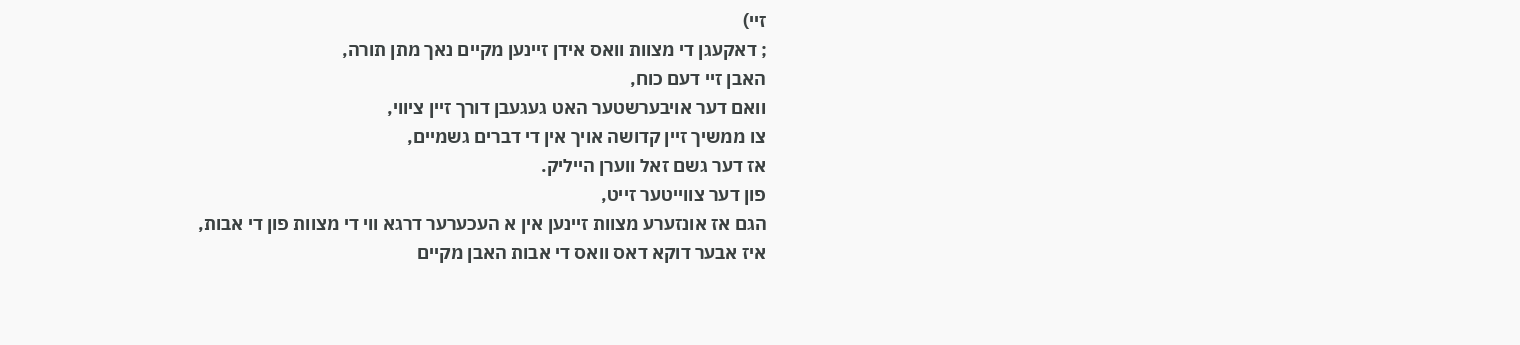זיי)
; דאקעגן די מצוות וואס אידן זיינען מקיים נאך מתן תורה,
האבן זיי דעם כוח,
וואם דער אויבערשטער האט געגעבן דורך זיין ציווי,
צו ממשיך זיין קדושה אויך אין די דברים גשמיים,
אז דער גשם זאל ווערן הייליק.
פון דער צווייטער זייט,
הגם אז אונזערע מצוות זיינען אין א העכערער דרגא ווי די מצוות פון די אבות,
איז אבער דוקא דאס וואס די אבות האבן מקיים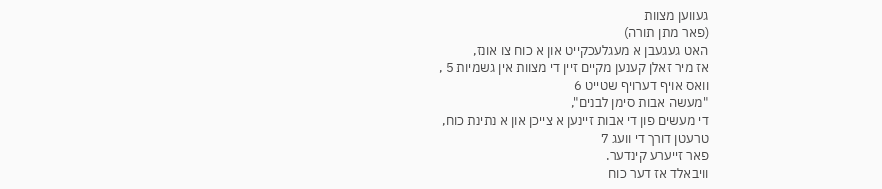געווען מצוות
(פאר מתן תורה)
האט געגעבן א מעגלעכקייט און א כוח צו אונז,
אז מיר זאלן קענען מקיים זיין די מצוות אין גשמיות 5 ,
וואס אויף דערויף שטייט 6
"מעשה אבות סימן לבנים",
די מעשים פון די אבות זיינען א צייכן און א נתינת כוח,
טרעטן דורך די וועג 7
פאר זייערע קינדער.
וויבאלד אז דער כוח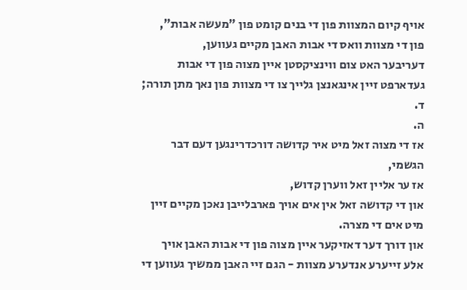אויף קיום המצוות פון די בנים קומט פון "מעשה אבות",
פון די מצוות וואס די אבות האבן מקיים געווען,
דעריבער האט צום ווינציקסטן איין מצוה פון די אבות געדארפט זיין אינגאנצן גלייך צו די מצוות פון נאך מתן תורה; ד.
ה.
אז די מצוה זאל מיט איר קדושה דורכדרינגען דעם דבר הגשמי,
אז ער אליין זאל ווערן קדוש,
און די קדושה זאל אין אים אויך פארבלייבן נאכן מקיים זיין מיט אים די מצרה.
און דורך דער דאזיקער איין מצוה פון די אבות האבן אויך אלע זייערע אנדערע מצוות - הגם זיי האבן ממשיך געווען די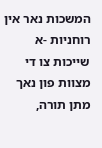המשכות נאר אין רוחניות -א שייכות צו די מצוות פון נאך מתן תורה,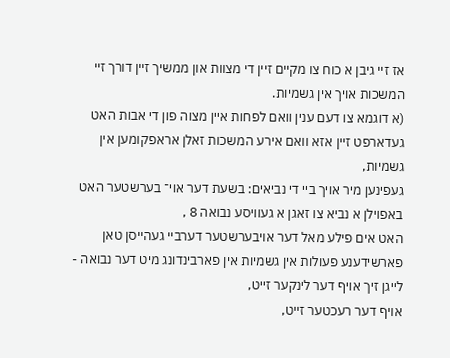אז זיי גיבן א כוח צו מקיים זיין די מצוות און ממשיך זיין דורך זיי המשכות אויך אין גשמיות.
(א דוגמא צו דעם ענין וואם לפחות איין מצוה פון די אבות האט געדארפט זיין אזא וואם אירע המשכות זאלן אראפקומען אין גשמיות,
געפינען מיר אויך ביי די נביאים: בשעת דער אוי־ בערשטער האט באפוילן א נביא צו זאגן א געוויסע נבואה 8 ,
האט אים פילע מאל דער אויבערשטער דערביי געהייסן טאן פארשידענע פעולות אין גשמיות אין פארבינדונג מיט דער נבואה - לייגן זיך אויף דער לינקער זייט,
אויף דער רעכטער זייט,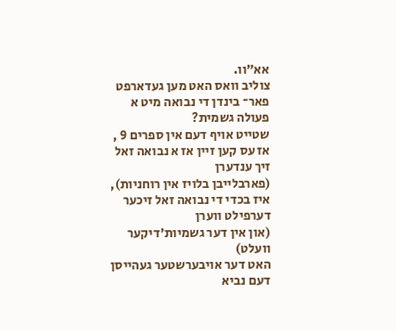אא״וו.
צוליב וואס האט מען געדארפט פאר־ בינדן די נבואה מיט א פעולה גשמית?
שטייט אויף דעם אין ספרים 9 ,
אז עס קען זיין אז א נבואה זאל זיך ענדערן
(פארבלייבן בלויז אין רוחניות),
איז בכדי די נבואה זאל זיכער דערפילט ווערן
(און אין דער גשמיות׳דיקער וועלט)
האט דער אויבערשטער געהייסן דעם נביא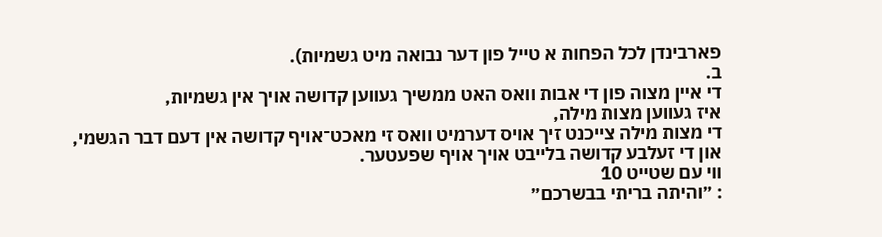פארבינדן לכל הפחות א טייל פון דער נבואה מיט גשמיות).
ב.
די איין מצוה פון די אבות וואס האט ממשיך געווען קדושה אויך אין גשמיות,
איז געווען מצות מילה,
די מצות מילה צייכנט זיך אויס דערמיט וואס זי מאכט־אויף קדושה אין דעם דבר הגשמי,
און די זעלבע קדושה בלייבט אויך אויף שפעטער.
ווי עם שטייט 10
: ״והיתה בריתי בבשרכם״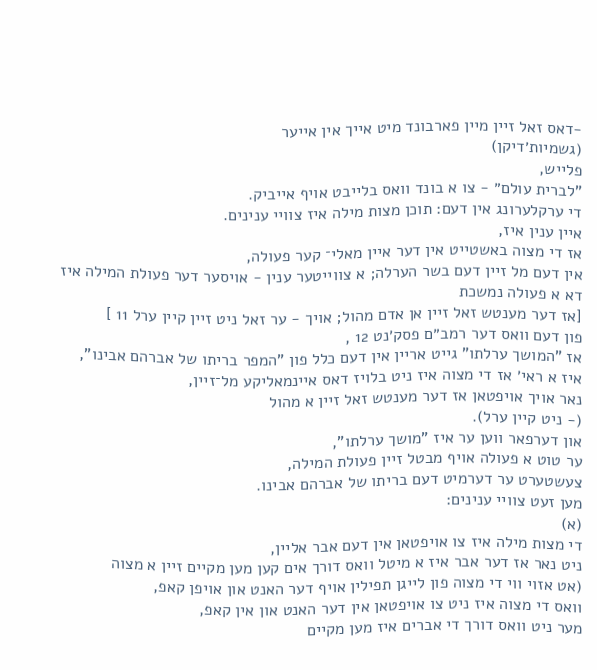-דאס זאל זיין מיין פארבונד מיט אייך אין אייער
(גשמיות׳דיקן)
פלייש,
"לברית עולם״ - צו א בונד וואס בלייבט אויף אייביק.
די ערקלערונג אין דעם: תוכן מצות מילה איז צוויי ענינים.
איין ענין איז,
אז די מצוה באשטייט אין דער איין מאלי־ קער פעולה,
אין דעם מל זיין דעם בשר הערלה; א צווייטער ענין - אויסער דער פעולת המילה איז דא א פעולה נמשכת
[אז דער מענטש זאל זיין אן אדם מהול; אויך - ער זאל ניט זיין קיין ערל 11 ]
פון דעם וואס דער רמב״ם פסק׳נט 12 ,
אז "המושך ערלתו" גייט אריין אין דעם כלל פון "המפר בריתו של אברהם אבינו",
איז א ראי׳ אז די מצוה איז ניט בלויז דאס איינמאליקע מל־זיין,
נאר אויך אויפטאן אז דער מענטש זאל זיין א מהול
(- ניט קיין ערל).
און דערפאר ווען ער איז "מושך ערלתו",
ער טוט א פעולה אויף מבטל זיין פעולת המילה,
צעשטערט ער דערמיט דעם בריתו של אברהם אבינו.
מען זעט צוויי ענינים:
(א)
די מצות מילה איז צו אויפטאן אין דעם אבר אליין,
ניט נאר אז דער אבר איז א מיטל וואס דורך אים קען מען מקיים זיין א מצוה
(אט אזוי ווי די מצוה פון לייגן תפילין אויף דער האנט און אויפן קאפ,
וואס די מצוה איז ניט צו אויפטאן אין דער האנט און אין קאפ,
מער ניט וואס דורך די אברים איז מען מקיים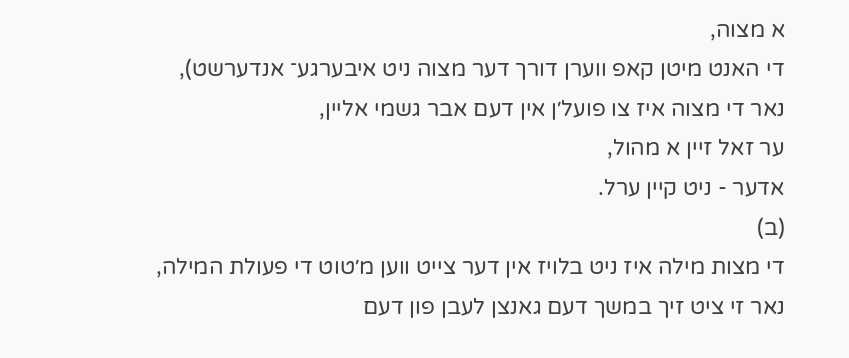א מצוה,
די האנט מיטן קאפ ווערן דורך דער מצוה ניט איבערגע־ אנדערשט),
נאר די מצוה איז צו פועל׳ן אין דעם אבר גשמי אליין,
ער זאל זיין א מהול,
אדער - ניט קיין ערל.
(ב)
די מצות מילה איז ניט בלויז אין דער צייט ווען מ׳טוט די פעולת המילה,
נאר זי ציט זיך במשך דעם גאנצן לעבן פון דעם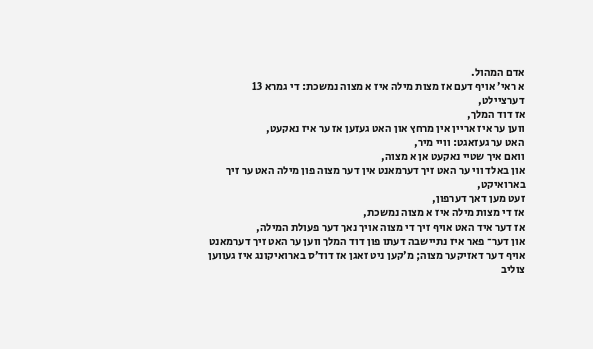אדם המהול.
א ראי׳ אויף דעם אז מצות מילה איז א מצוה נמשכת: די גמרא 13
דערציילט,
אז דוד המלך,
ווען ער איז אריין אין מרחץ און האט געזען אז ער איז נאקעט,
האט ער געזאגט: וויי מיר,
וואם איך שטיי נאקעט אן א מצוה,
און באלד ווי ער האט זיך דערמאנט אין דער מצוה פון מילה האט ער זיך בארואיקט,
זעט מען דאך דערפון,
אז די מצות מילה איז א מצוה נמשכת,
אז דער איד האט אויף זיך די מצוה אויך נאך דער פעולת המילה,
און דער־ פאר איז נתיישבה דעתו פון דוד המלך ווען ער האט זיך דערמאנט אויף דער דאזיקער מצוה; מ׳קען ניט זאגן אז דוד׳ס בארואיקונג איז געווען צוליב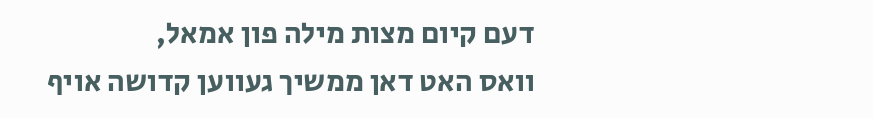דעם קיום מצות מילה פון אמאל,
וואס האט דאן ממשיך געווען קדושה אויף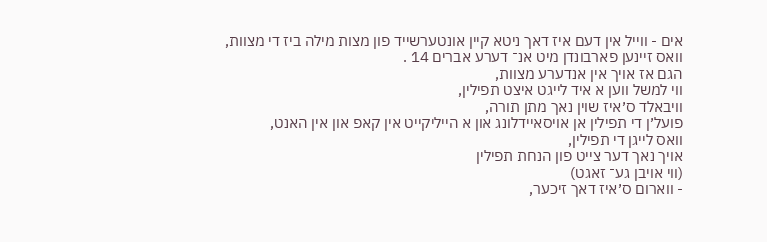אים - ווייל אין דעם איז דאך ניטא קיין אונטערשייד פון מצות מילה ביז די מצוות,
וואס זיינען פארבונדן מיט אנ־ דערע אברים 14 .
הגם אז אויך אין אנדערע מצוות,
ווי למשל ווען א איד לייגט איצט תפילין,
וויבאלד ס׳איז שוין נאך מתן תורה,
פועל׳ן די תפילין אן אויסאיידלונג און א הייליקייט אין קאפ און אין האנט,
וואס לייגן די תפילין,
אויך נאך דער צייט פון הנחת תפילין
(ווי אויבן גע־ זאגט)
- ווארום ס׳איז דאך זיכער,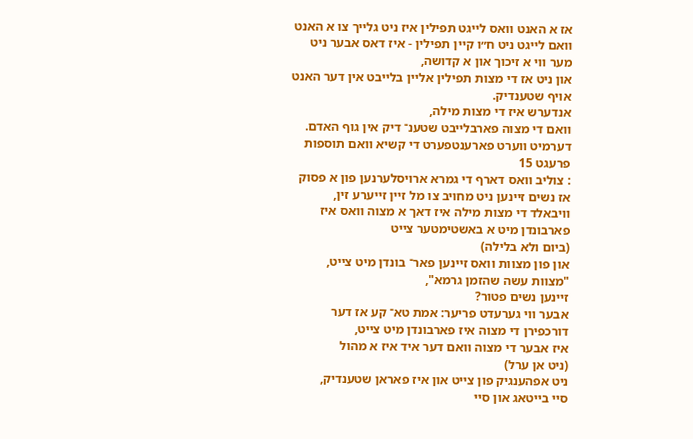אז א האנט וואס לייגט תפילין איז ניט גלייך צו א האנט וואם לייגט ניט ח״ו קיין תפילין - איז דאס אבער ניט מער ווי א זיכוך און א קדושה,
און ניט אז די מצות תפילין אליין בלייבט אין דער האנט אויף שטענדיק.
אנדערש איז די מצות מילה,
וואם די מצוה פארבלייבט שטענ־ דיק אין גוף האדם.
דערמיט ווערט פארענטפערט די קשיא וואם תוספות פרעגט 15
: צוליב וואס דארף די גמרא ארויסלערנען פון א פסוק אז נשים זיינען ניט מחויב צו מל זיין זייערע זין,
וויבאלד די מצות מילה איז דאך א מצוה וואס איז פארבונדן מיט א באשטימטער צייט
(ביום ולא בלילה)
און פון מצוות וואס זיינען פאר־ בונדן מיט צייט,
"מצוות עשה שהזמן גרמא",
זיינען נשים פטור?
אבער ווי גערעדט פריער: אמת טא־ קע אז דער דורכפירן די מצוה איז פארבונדן מיט צייט,
איז אבער די מצוה וואם דער איד איז א מהול
(ניט אן ערל)
ניט אפהענגיק פון צייט און איז פאראן שטענדיק,
סיי בייטאג און סיי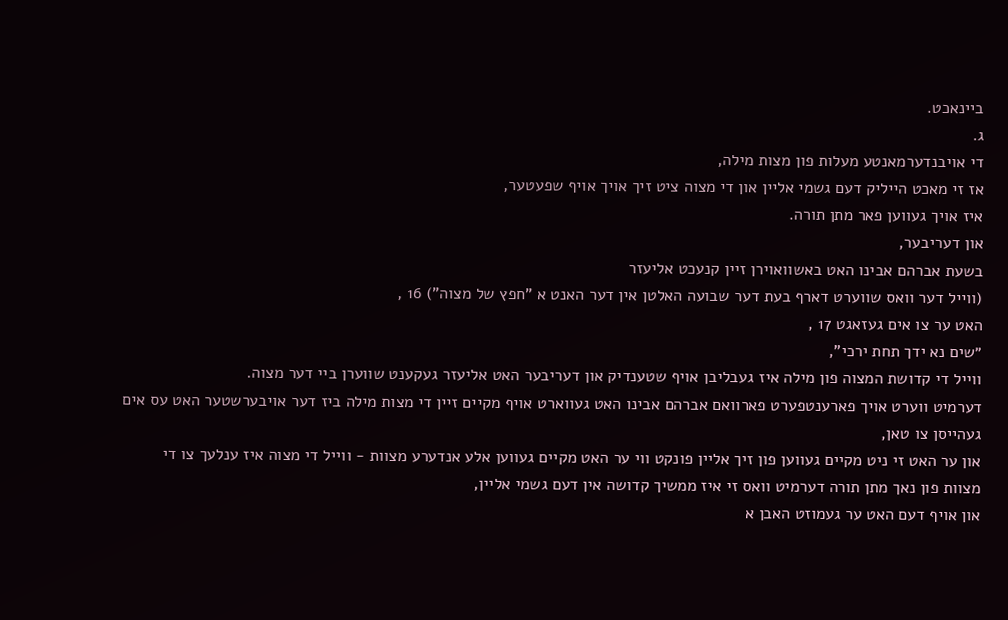ביינאכט.
ג.
די אויבנדערמאנטע מעלות פון מצות מילה,
אז זי מאכט הייליק דעם גשמי אליין און די מצוה ציט זיך אויך אויף שפעטער,
איז אויך געווען פאר מתן תורה.
און דעריבער,
בשעת אברהם אבינו האט באשוואוירן זיין קנעכט אליעזר
(ווייל דער וואס שווערט דארף בעת דער שבועה האלטן אין דער האנט א "חפץ של מצוה") 16 ,
האט ער צו אים געזאגט 17 ,
״שים נא ידך תחת ירכי",
ווייל די קדושת המצוה פון מילה איז געבליבן אויף שטענדיק און דעריבער האט אליעזר געקענט שווערן ביי דער מצוה.
דערמיט ווערט אויך פארענטפערט פארוואם אברהם אבינו האט געווארט אויף מקיים זיין די מצות מילה ביז דער אויבערשטער האט עס אים געהייסן צו טאן,
און ער האט זי ניט מקיים געווען פון זיך אליין פונקט ווי ער האט מקיים געווען אלע אנדערע מצוות - ווייל די מצוה איז ענלעך צו די מצוות פון נאך מתן תורה דערמיט וואס זי איז ממשיך קדושה אין דעם גשמי אליין,
און אויף דעם האט ער געמוזט האבן א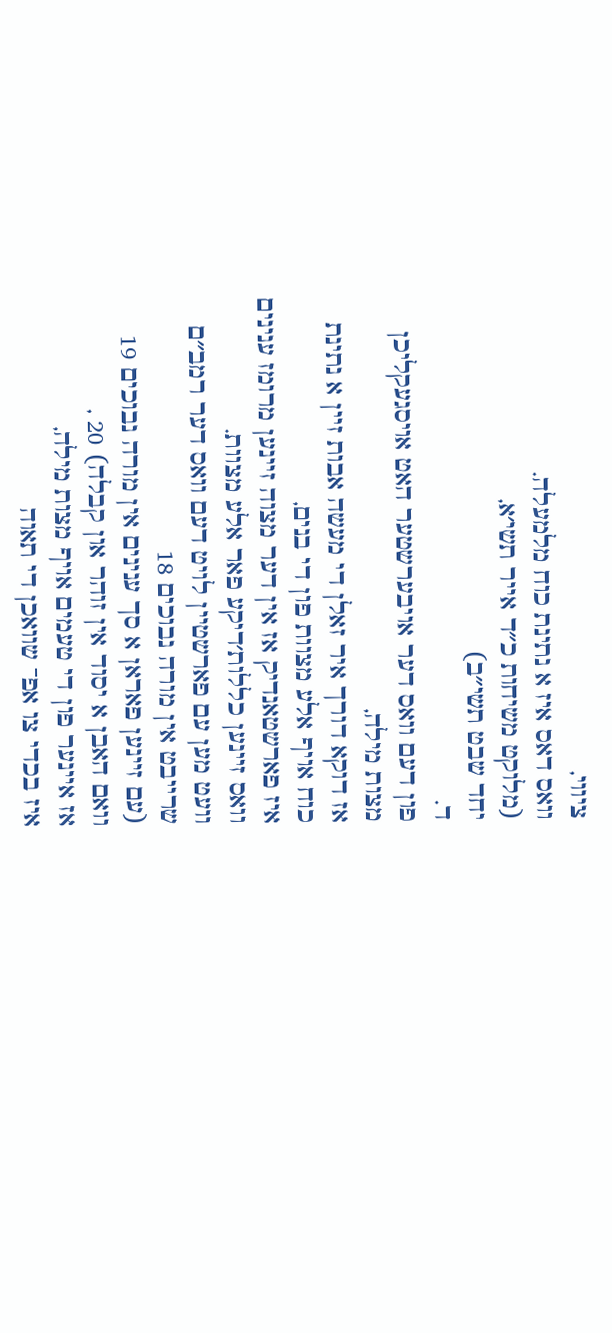ציווי,
וואס דאס איז א נתינת כוח מלמעלה.
(מלוקט משיחות כ״ד אייר תשי׳א,
יחד שבט תשי״ב)
ד.
פון דעם וואס דער אויבערשטער האט אויסגעקליכן מצות מילה,
אז דוקא דורך איר זאלן די מעשה אבות זיין א נתינת כוח אויף אלע מצוות פון די בנים,
איז פארשטאנדיק אז אין דער מצוה זיינען מרומז ענינים וואס זיינען כללות׳דיקע פאר אלע מצוות.
וועט מען עם פארשטיין לויט דעם וואס דער רמב״ם שרייבט אין מורה נבוכים 18
(עם זיינען פאראן א סך ענינים אין מורה נבוכים 19
וואם האבן א יסוד אין זוהר און קבלה) 20 ,
אז איינער פון די טעמים אויף מצות מילה,
איז בכדי צו אפ־ שוואכן די תאוה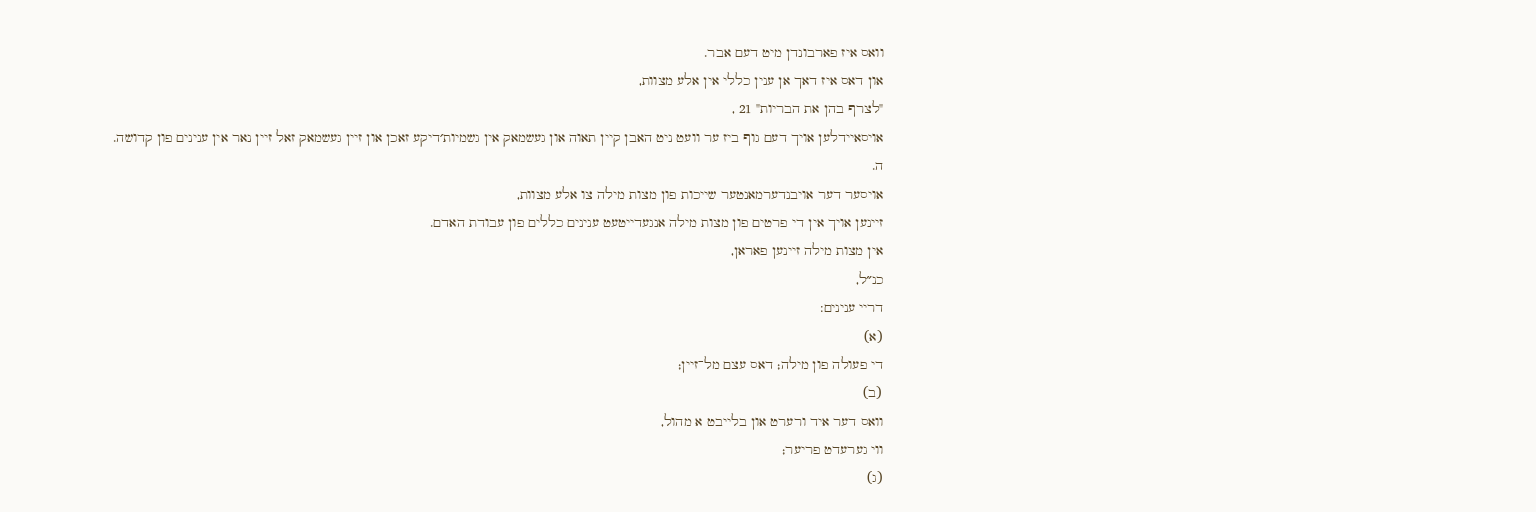וואס איז פארבונדן מיט דעם אבר.
און דאס איז דאך אן ענין כללי אין אלע מצוות,
"לצרף בהן את הבריות" 21 ,
אויסאיידלען אויך דעם גוף ביז ער וועט ניט האבן קיין תאוה און געשמאק אין גשמיות׳דיקע זאכן און זיין געשמאק זאל זיין נאר אין ענינים פון קדושה.
ה.
אויסער דער אויבנדערמאנטער שייכות פון מצות מילה צו אלע מצוות,
זיינען אויך אין די פרטים פון מצות מילה אנגעדייטעט ענינים כללים פון עבודת האדם.
אין מצות מילה זיינען פאראן,
כנ״ל,
דריי ענינים:
(א)
די פעולה פון מילה; דאס עצם מל־זיין;
(ב)
וואס דער איד ורערט און בלייבט א מהול,
ווי גערעדט פריער;
(ג)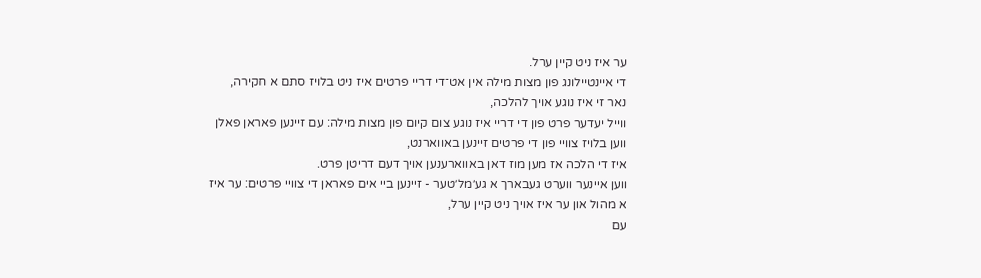ער איז ניט קיין ערל.
די איינטיילונג פון מצות מילה אין אט־די דריי פרטים איז ניט בלויז סתם א חקירה,
נאר זי איז נוגע אויך להלכה,
ווייל יעדער פרט פון די דריי איז נוגע צום קיום פון מצות מילה: עם זיינען פאראן פאלן ווען בלויז צוויי פון די פרטים זיינען באווארנט,
איז די הלכה אז מען מוז דאן באווארענען אויך דעם דריטן פרט.
ווען איינער ווערט געבארך א גע׳מל׳טער - זיינען ביי אים פאראן די צוויי פרטים: ער איז א מהול און ער איז אויך ניט קיין ערל,
עם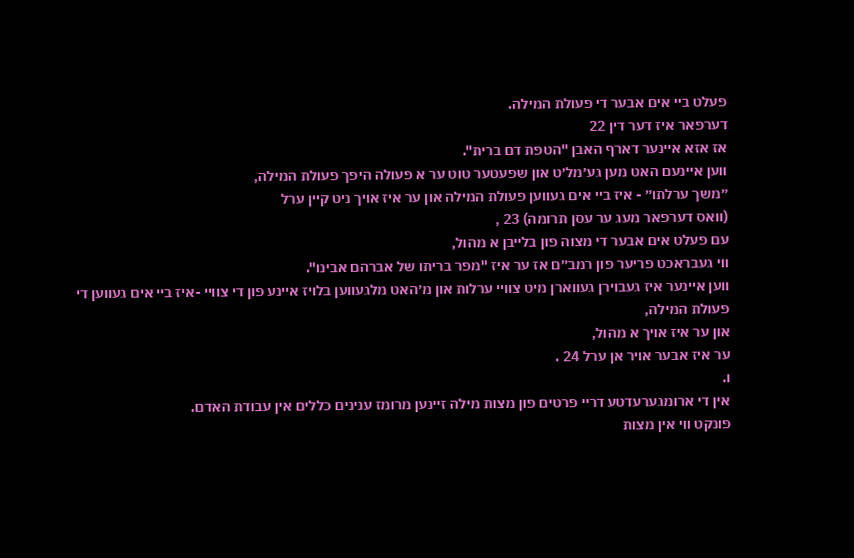פעלט ביי אים אבער די פעולת המילה.
דערפאר איז דער דין 22
אז אזא איינער דארף האבן "הטפת דם ברית".
ווען איינעם האט מען גע׳מל׳ט און שפעטער טוט ער א פעולה היפך פעולת המילה,
״משך ערלתו״ - איז ביי אים געווען פעולת המילה און ער איז אויך ניט קיין ערל
(וואס דערפאר מעג ער עסן תרומה) 23 ,
עם פעלט אים אבער די מצוה פון בלייבן א מהול,
ווי געבראכט פריער פון רמב״ם אז ער איז "מפר בריתו של אברהם אבינו".
ווען איינער איז געבוירן געווארן מיט צוויי ערלות און מ׳האט מלגעווען בלויז איינע פון די צוויי -איז ביי אים געווען די פעולת המילה,
און ער איז אויך א מהול,
ער איז אבער אויר אן ערל 24 .
ו.
אין די ארומגערעדטע דריי פרטים פון מצות מילה זיינען מרומז ענינים כללים אין עבודת האדם.
פונקט ווי אין מצות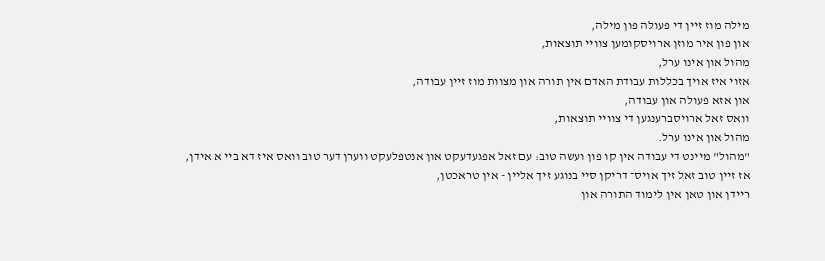מילה מוז זיין די פעולה פון מילה,
און פון איר מוזן ארויסקומען צוויי תוצאות,
מהול און אינו ערל,
אזוי איז אויך בכללות עבודת האדם אין תורה און מצוות מוז זיין עבודה,
און אזא פעולה און עבודה,
וואס זאל ארויסברענגען די צוויי תוצאות,
מהול און אינו ערל.
"מהול" מיינט די עבודה אין קו פון ועשה טוב: עם זאל אפגעדעקט און אנטפלעקט ווערן דער טוב וואס איז דא ביי א אידן,
אז זיין טוב זאל זיך אויס־ דריקן סיי בנוגע זיך אליין - אין טראכטן,
ריידן און טאן אין לימוד התורה און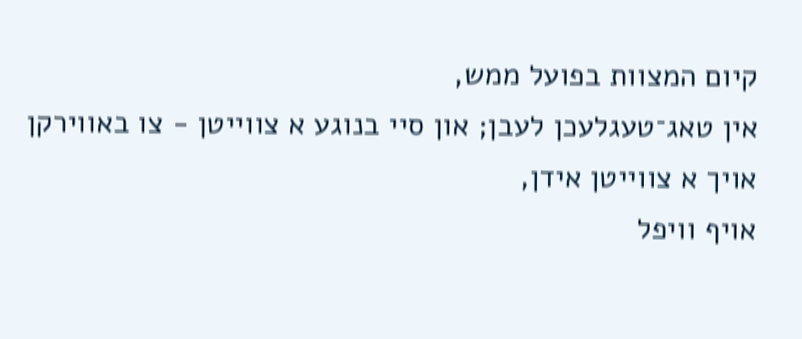קיום המצוות בפועל ממש,
אין טאג־טעגלעכן לעבן; און סיי בנוגע א צווייטן - צו באווירקן אויך א צווייטן אידן,
אויף וויפל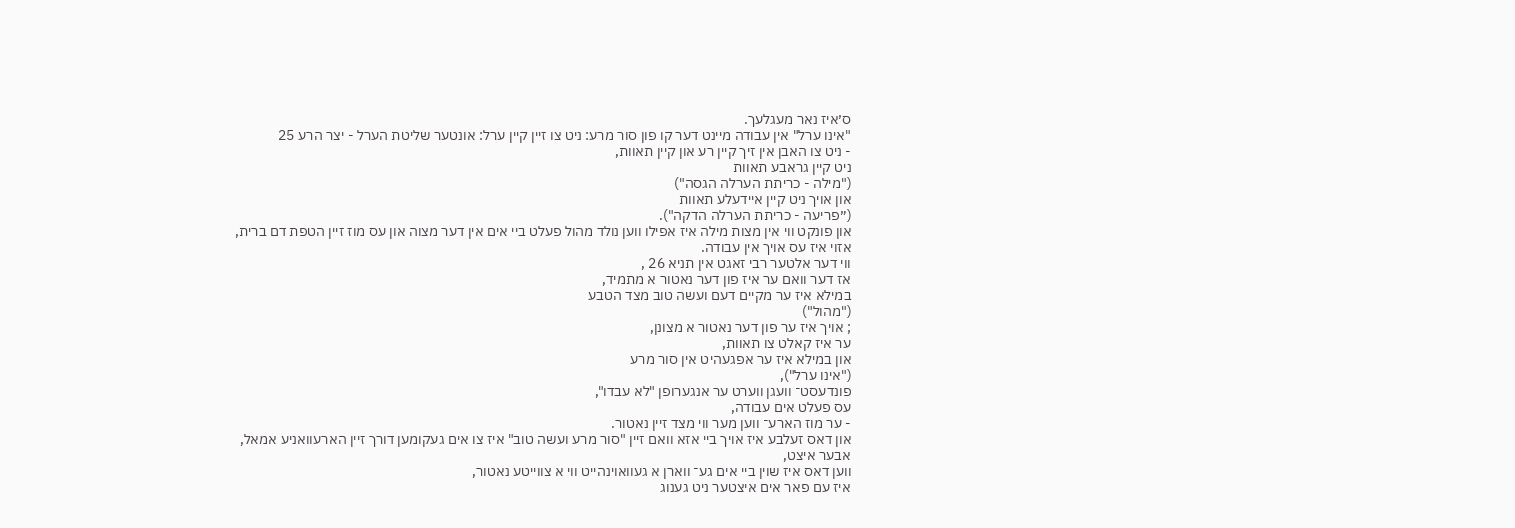ס׳איז נאר מעגלעך.
"אינו ערל" אין עבודה מיינט דער קו פון סור מרע: ניט צו זיין קיין ערל: אונטער שליטת הערל - יצר הרע 25
- ניט צו האבן אין זיך קיין רע און קיין תאוות,
ניט קיין גראבע תאוות
("מילה - כריתת הערלה הגסה")
און אויך ניט קיין איידעלע תאוות
(״פריעה - כריתת הערלה הדקה").
און פונקט ווי אין מצות מילה איז אפילו ווען נולד מהול פעלט ביי אים אין דער מצוה און עס מוז זיין הטפת דם ברית,
אזוי איז עס אויך אין עבודה.
ווי דער אלטער רבי זאגט אין תניא 26 ,
אז דער וואם ער איז פון דער נאטור א מתמיד,
במילא איז ער מקיים דעם ועשה טוב מצד הטבע
("מהול")
; אויך איז ער פון דער נאטור א מצונן,
ער איז קאלט צו תאוות,
און במילא איז ער אפגעהיט אין סור מרע
("אינו ערל"),
פונדעסט־ וועגן ווערט ער אנגערופן "לא עבדו",
עס פעלט אים עבודה,
- ער מוז הארע־ ווען מער ווי מצד זיין נאטור.
און דאס זעלבע איז אויך ביי אזא וואם זיין "סור מרע ועשה טוב" איז צו אים געקומען דורך זיין הארעוואניע אמאל,
אבער איצט,
ווען דאס איז שוין ביי אים גע־ ווארן א געוואוינהייט ווי א צווייטע נאטור,
איז עם פאר אים איצטער ניט גענוג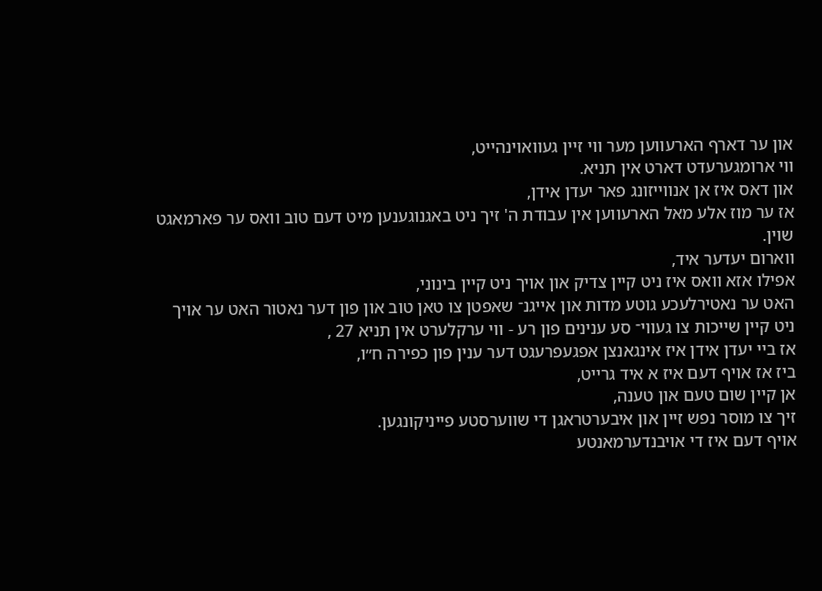און ער דארף הארעווען מער ווי זיין געוואוינהייט,
ווי ארומגערעדט דארט אין תניא.
און דאס איז אן אנווייזונג פאר יעדן אידן,
אז ער מוז אלע מאל הארעווען אין עבודת ה' זיך ניט באגנוגענען מיט דעם טוב וואס ער פארמאגט שוין.
ווארום יעדער איד,
אפילו אזא וואס איז ניט קיין צדיק און אויך ניט קיין בינוני,
האט ער נאטירלעכע גוטע מדות און אײגנ־ שאפטן צו טאן טוב און פון דער נאטור האט ער אויך ניט קיין שייכות צו געווי־ סע ענינים פון רע - ווי ערקלערט אין תניא 27 ,
אז ביי יעדן אידן איז אינגאנצן אפגעפרעגט דער ענין פון כפירה ח״ו,
ביז אז אויף דעם איז א איד גרייט,
אן קיין שום טעם און טענה,
זיך צו מוסר נפש זיין און איבערטראגן די שווערסטע פייניקונגען.
אויף דעם איז די אויבנדערמאנטע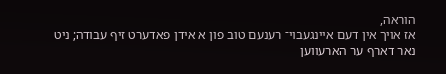הוראה,
אז אויך אין דעם איינגעבוי־ רענעם טוב פון א אידן פאדערט זיף עבודה; ניט נאר דארף ער הארעווען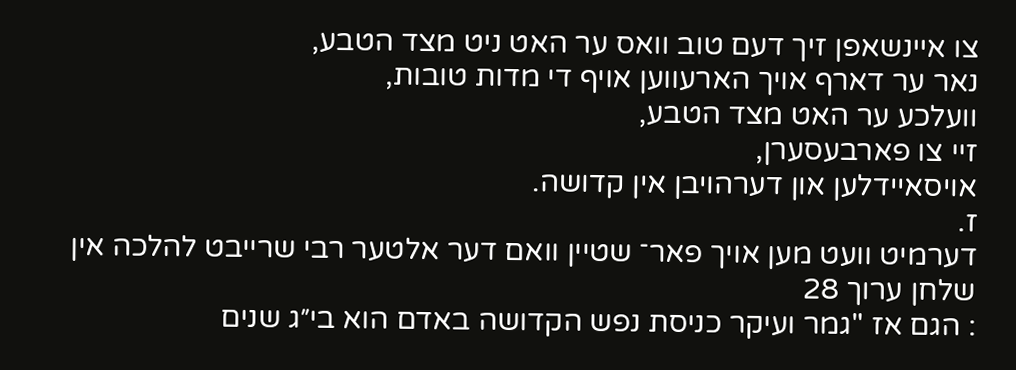צו איינשאפן זיך דעם טוב וואס ער האט ניט מצד הטבע,
נאר ער דארף אויך הארעווען אויף די מדות טובות,
וועלכע ער האט מצד הטבע,
זיי צו פארבעסערן,
אויסאיידלען און דערהויבן אין קדושה.
ז.
דערמיט וועט מען אויך פאר־ שטיין וואם דער אלטער רבי שרייבט להלכה אין שלחן ערוך 28
: הגם אז "גמר ועיקר כניסת נפש הקדושה באדם הוא בי״ג שנים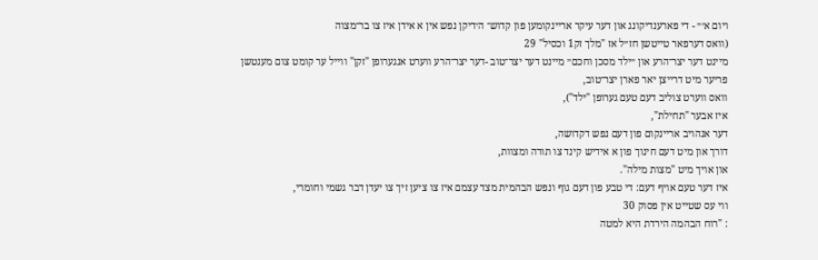ויום א׳״ - די פארענדיקונג און דער עיקר אריינקומען פון קדוש־ ה׳דיקן נפש אין א אידן איז צו בר־מצוה
(וואס דערפאר טייטשן חז״ל אז "מלך זק1 וכסיל" 29
מיינט דער יצר־הרע און ״ילד מסכן וחכם״ מיינט דער יצר־טוב -דער יצר־הרע ווערט אנגערופן "זקן" ווייל ער קומט צום מענטשן פריער מיט דרייצן יאר פארן יצר־טוב,
וואס ווערט צוליב דעם טעם גערופן "ילד"),
איז אבער "תחילת",
דער אנהויב אריינקום פון דעם נפש דקדושה,
דורך און מיט דעם חינוך פון א אידיש קינד צו תורה ומצוות,
און אויך מיט "מצות מילה".
איז דער טעם אויף דעם: די טבע פון דעם גוף ונפש הבהמית מצד עצמם איז צו ציען זיך צו יעדן דבר גשמי וחומרי,
ווי עס שטייט אין פסוק 30
: "רוח הבהמה הירדת היא למטה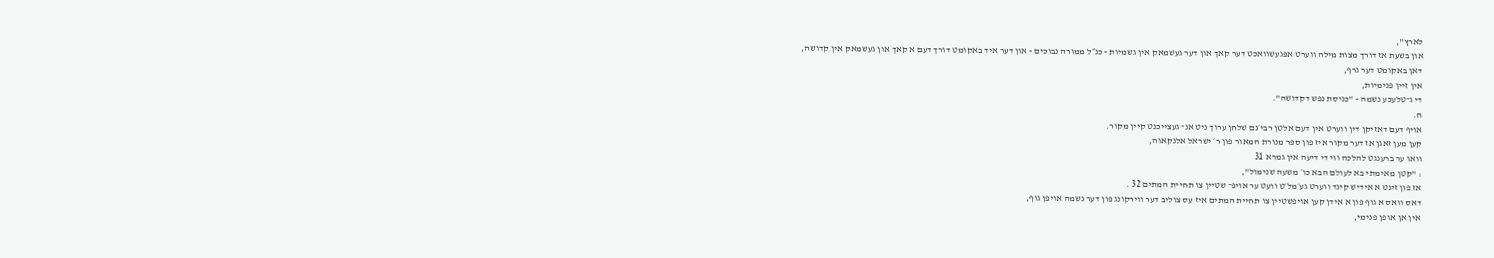לארץ",
און בשעת אז דורך מצות מילה ווערט אפגעשוואכט דער קאך און דער געשמאק אין גשמיות - כנ״ל ממורה נבוכים - און דער איד באקומט דורך דעם א קאך און געשמאק אין קדושה,
דאן באקומט דער גרף,
אין זיין פנימיות,
די ג־טלעכע נשמה - "כניסת נפש דקדושה".
ח.
אויף דעם דאזיקן דין ווערט אין דעם אלטן רבי׳נם שלחן ערוך ניט אנ־ געצייכנט קיין מקור.
קען מען זאגן אז דער מקור איז פון ספר מנורת המאור פון ר׳ ישראל אלנקאוה,
וואו ער ברענגט להלכה ווי די דיעה אין גמרא 31
: "קטן מאימתי בא לעולם הבא כו׳ משעה שנימול",
אז פון זינט א אידיש קינד ווערט גע׳מל׳ט וועט ער אויפ־ שטיין צו תחיית המתים 32 .
דאס וואס א גוף פון א אידן קען אויפשטיין צו תחיית המתים איז עס צוליב דער ווירקונג פון דער נשמה אויפן גוף,
אין אן אופן פנימי,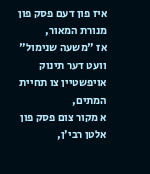איז פון דעם פסק פון מנורת המאור,
אז "משעה שנימול" וועט דער תינוק אויפשטיין צו תחיית המתים,
א מקור צום פסק פון אלטן רבי׳ן,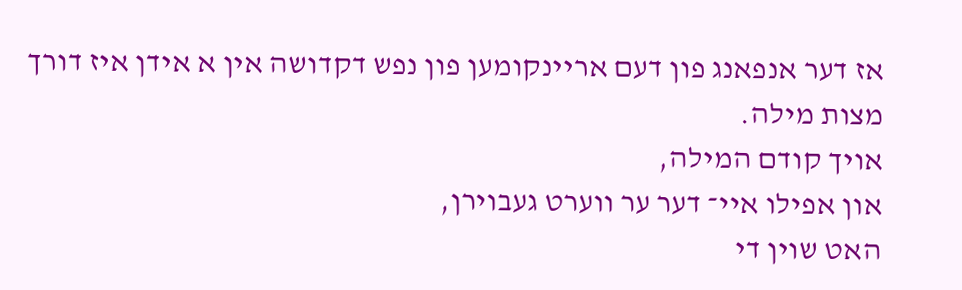אז דער אנפאנג פון דעם אריינקומען פון נפש דקדושה אין א אידן איז דורך מצות מילה.
אויך קודם המילה,
און אפילו איי־ דער ער ווערט געבוירן,
האט שוין די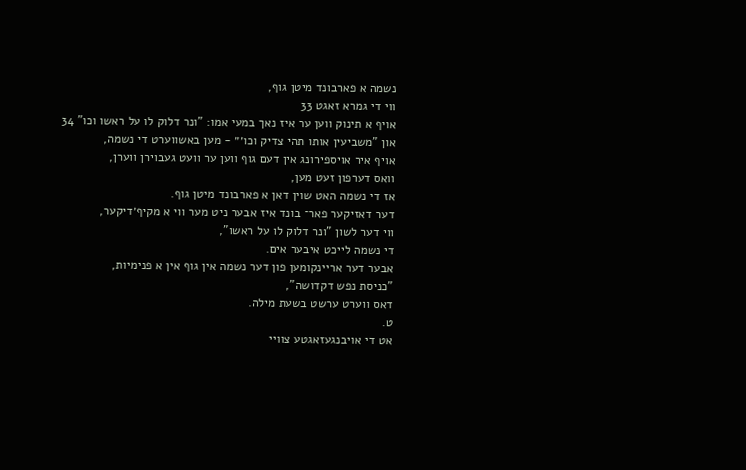נשמה א פארבונד מיטן גוף,
ווי די גמרא זאגט 33
אויף א תינוק ווען ער איז נאך במעי אמו: "ונר דלוק לו על ראשו וכו" 34
און "משביעין אותו תהי צדיק וכו׳״ - מען באשווערט די נשמה,
אויף איר אויספירונג אין דעם גוף ווען ער וועט געבוירן ווערן,
וואס דערפון זעט מען,
אז די נשמה האט שוין דאן א פארבונד מיטן גוף.
דער דאזיקער פאר־ בונד איז אבער ניט מער ווי א מקיף׳דיקער,
ווי דער לשון "ונר דלוק לו על ראשו",
די נשמה לייכט איבער אים.
אבער דער אריינקומען פון דער נשמה אין גוף אין א פנימיות,
"כניסת נפש דקדושה",
דאס ווערט ערשט בשעת מילה.
ט.
אט די אויבנגעזאגטע צוויי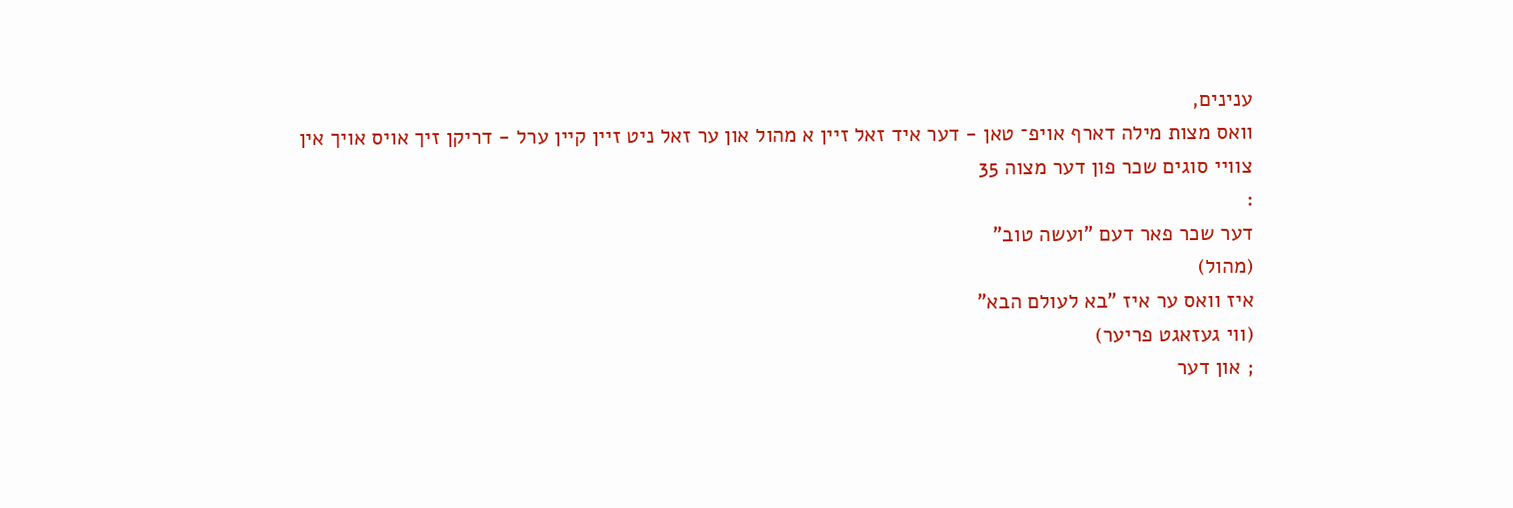ענינים,
וואס מצות מילה דארף אויפ־ טאן - דער איד זאל זיין א מהול און ער זאל ניט זיין קיין ערל - דריקן זיך אויס אויך אין צוויי סוגים שכר פון דער מצוה 35
:
דער שכר פאר דעם "ועשה טוב"
(מהול)
איז וואס ער איז "בא לעולם הבא"
(ווי געזאגט פריער)
; און דער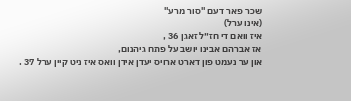שכר פאר דעם "סור מרע"
(אינו ערל)
איז וואם די חז״ל זאגן 36 ,
אז אברהם אבינו יושב על פתח גיהנום,
און ער נעמט פון דארט ארויס יעדן אידן וואס איז ניט קיין ערל 37 .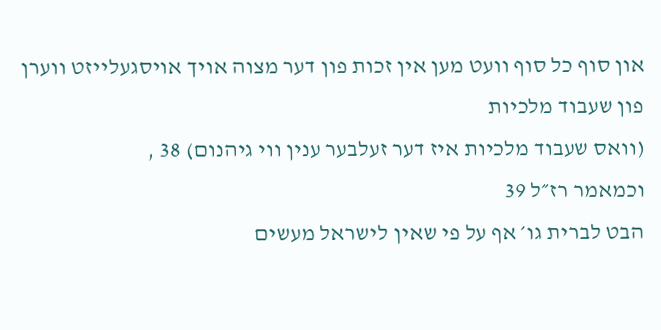און סוף כל סוף וועט מען אין זכות פון דער מצוה אויך אויסגעלייזט ווערן פון שעבוד מלכיות
(וואס שעבוד מלכיות איז דער זעלבער ענין ווי גיהנום) 38 ,
וכמאמר רז״ל 39
הבט לברית גו׳ אף על פי שאין לישראל מעשים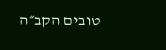טובים הקב״ה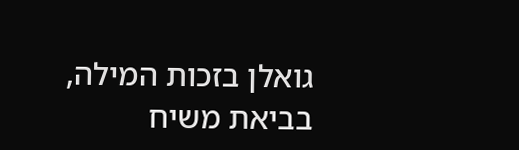גואלן בזכות המילה,
בביאת משיח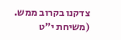צדקנו בקרוב ממש.
(משיחת י״ט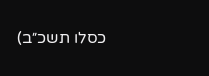כסלו תשכ״ב)